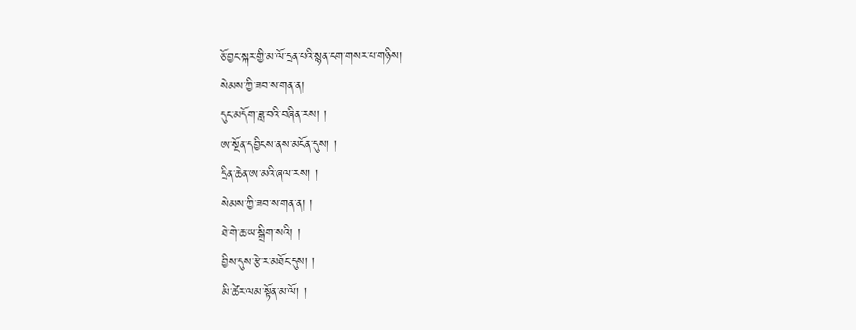ཅོ་བྱང་སྐར་གྱི་མ་ལོ་དྲན་པའི་སྙན་ངག་གསར་པ་གཉིས།
སེམས་ཀྱི་ཟབ་ས་གན་ན།
དུང་མདོག་ཟླ་བའི་བཞིན་རས། །
ཨ་སྔོན་དབྱིངས་ནས་མངོན་དུས། །
དྲིན་ཆེན་ཨ་མའི་ཞལ་རས། །
སེམས་ཀྱི་ཟབ་ས་གན་ན། །
ཐེ་གེ་ཆ་ཡ་སྒྲིག་སའི། །
བྱིས་དུས་རྩེ་ར་མཐོང་དུས། །
མི་ཚེར་ལམ་སྟོན་མ་ལོ། །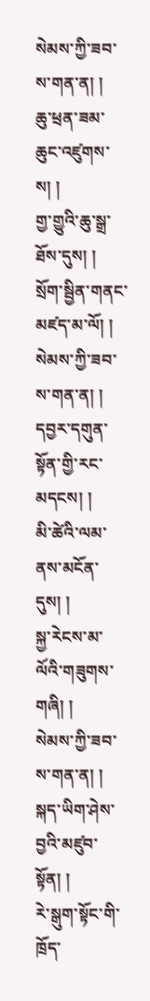སེམས་ཀྱི་ཟབ་ས་གན་ན། །
ཆུ་ཕྲན་ཟམ་ཆུང་འཛུགས་ས། །
གྱ་གྱུའི་ཆུ་སྒྲ་ཐོས་དུས། །
སྲོག་སྦྱིན་གནང་མཛད་མ་ལོ། །
སེམས་ཀྱི་ཟབ་ས་གན་ན། །
དབྱར་དགུན་སྟོན་གྱི་རང་མདངས། །
མི་ཚེའི་ལམ་ནས་མངོན་དུས། །
སྐྱ་རེངས་མ་ལོའི་གཟུགས་གཞི། །
སེམས་ཀྱི་ཟབ་ས་གན་ན། །
སྐད་ཡིག་ཤེས་བྱའི་མཛུབ་སྟོན། །
རེ་སྒུག་སྟོང་གི་ཁྲོད་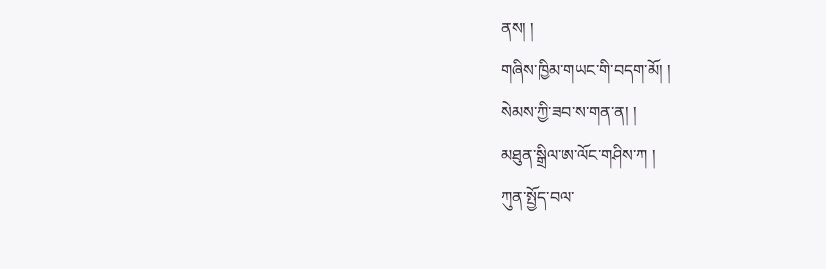ནས། །
གཞིས་ཁྱིམ་གཡང་གི་བདག་མོ། །
སེམས་ཀྱི་ཟབ་ས་གན་ན། །
མཐུན་སྒྲིལ་ཨ་ལོང་གཤིས་ཀ །
ཀུན་སྤྱོད་བལ་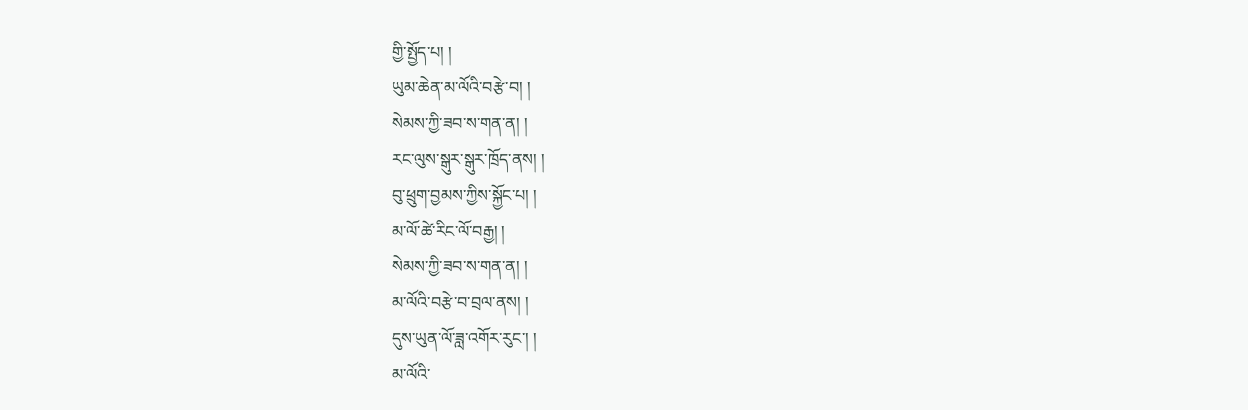གྱི་སྤྱོད་པ། །
ཡུམ་ཆེན་མ་ལོའི་བརྩེ་བ། །
སེམས་ཀྱི་ཟབ་ས་གན་ན། །
རང་ལུས་སྒུར་སྒུར་ཁྲོད་ནས། །
བུ་ཕྲུག་བྱམས་ཀྱིས་སྐྱོང་པ། །
མ་ལོ་ཚེ་རིང་ལོ་བརྒྱ། །
སེམས་ཀྱི་ཟབ་ས་གན་ན། །
མ་ལོའི་བརྩེ་བ་བྲལ་ནས། །
དུས་ཡུན་ལོ་ཟླ་འགོར་རུང་། །
མ་ལོའི་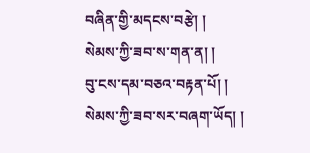བཞིན་གྱི་མདངས་བརྩེ། །
སེམས་ཀྱི་ཟབ་ས་གན་ན། །
བུ་ངས་དམ་བཅའ་བརྟན་པོ། །
སེམས་ཀྱི་ཟབ་སར་བཞག་ཡོད། །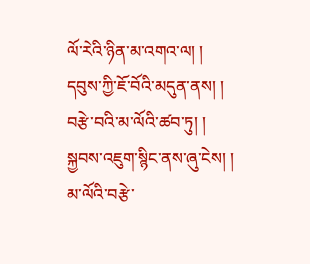ལོ་རེའི་ཉིན་མ་འགའ་ལ། །
དབུས་ཀྱི་ཇོ་བོའི་མདུན་ནས། །
བརྩེ་བའི་མ་ལོའི་ཚབ་ཏུ། །
སྐྱབས་འཇུག་སྙིང་ནས་ཞུ་ངེས། །
མ་ལོའི་བརྩེ་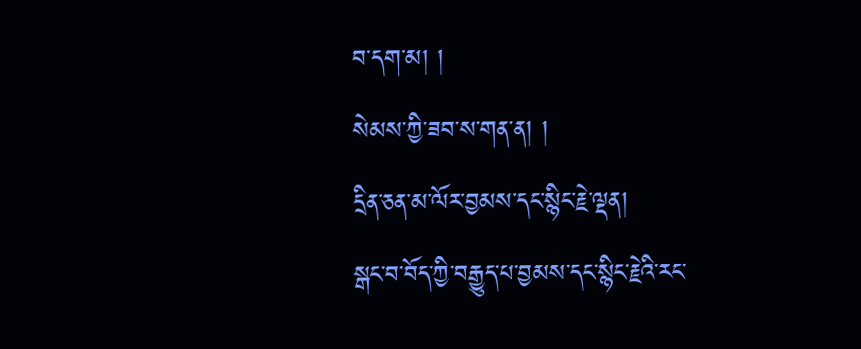བ་དག་མ། །
སེམས་ཀྱི་ཟབ་ས་གན་ན། །
དྲིན་ཅན་མ་ལོར་བྱམས་དང་སྙིང་རྗེ་ལྡན།
སྒང་བ་བོད་ཀྱི་བརྒྱུད་པ་བྱམས་དང་སྙིང་རྗེའི་རང་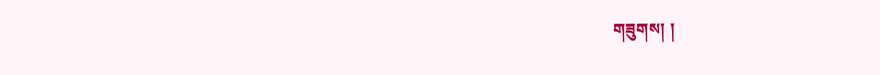གཟུགས། །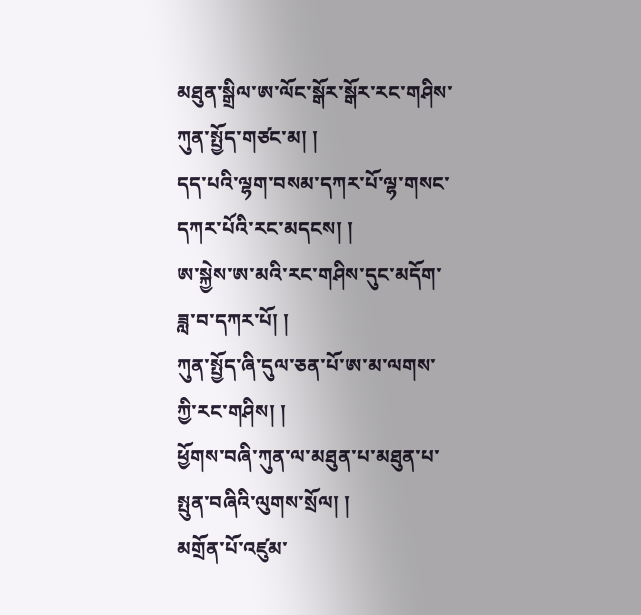མཐུན་སྒྲིལ་ཨ་ལོང་སྒོར་སྒོར་རང་གཤིས་ཀུན་སྤྱོད་གཙང་མ། །
དད་པའི་ལྷག་བསམ་དཀར་པོ་ལྷ་གསང་དཀར་པོའི་རང་མདངས། །
ཨ་སྐྱེས་ཨ་མའི་རང་གཤིས་དུང་མདོག་ཟླ་བ་དཀར་པོ། །
ཀུན་སྤྱོད་ཞི་དུལ་ཅན་པོ་ཨ་མ་ལགས་ཀྱི་རང་གཤིས། །
ཕྱོགས་བཞི་ཀུན་ལ་མཐུན་པ་མཐུན་པ་སྤུན་བཞིའི་ལུགས་སྲོལ། །
མགྲོན་པོ་འཛུམ་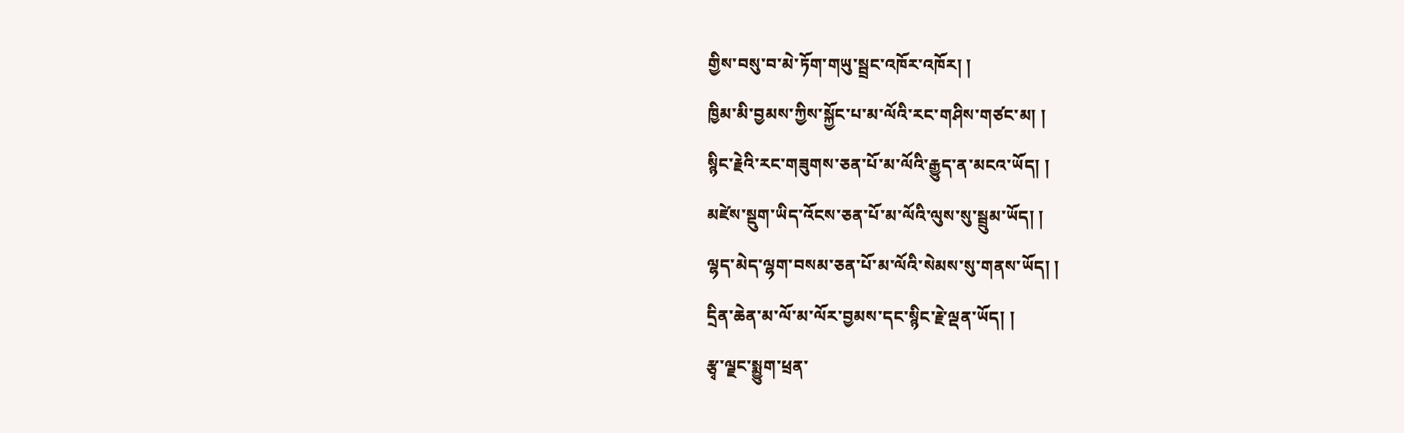གྱིས་བསུ་བ་མེ་ཏོག་གཡུ་སྦྲང་འཁོར་འཁོར། །
ཁྱིམ་མི་བྱམས་ཀྱིས་སྐྱོང་པ་མ་ལོའི་རང་གཤིས་གཙང་མ། །
སྙིང་རྗེའི་རང་གཟུགས་ཅན་པོ་མ་ལོའི་རྒྱུད་ན་མངའ་ཡོད། །
མཛེས་སྡུག་ཡིད་འོངས་ཅན་པོ་མ་ལོའི་ལུས་སུ་སྦྲུམ་ཡོད། །
ལྷད་མེད་ལྷག་བསམ་ཅན་པོ་མ་ལོའི་སེམས་སུ་གནས་ཡོད། །
དྲིན་ཆེན་མ་ལོ་མ་ལོར་བྱམས་དང་སྙིང་རྗེ་ལྡན་ཡོད། །
རྩྭ་ལྗང་སྨྱུག་ཕྲན་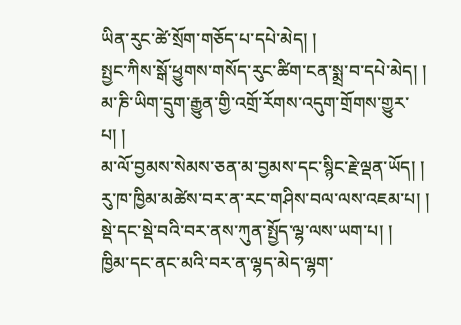ཡིན་རུང་ཚེ་སྲོག་གཅོད་པ་དཔེ་མེད། །
སྤྱང་ཀིས་སྒོ་ཕྱུགས་གསོད་རུང་ཚིག་ངན་སྨྲ་བ་དཔེ་མེད། །
མ་ཎི་ཡིག་དྲུག་རྒྱུན་གྱི་འགྲོ་རོགས་འདུག་གྲོགས་གྱུར་པ། །
མ་ལོ་བྱམས་སེམས་ཅན་མ་བྱམས་དང་སྙིང་རྗེ་ལྡན་ཡོད། །
རུ་ཁ་ཁྱིམ་མཚེས་བར་ན་རང་གཤིས་བལ་ལས་འཇམ་པ། །
སྡེ་དང་སྡེ་བའི་བར་ནས་ཀུན་སྤྱོད་ལྷ་ལས་ཡག་པ། །
ཁྱིམ་དང་ནང་མའི་བར་ན་ལྷད་མེད་ལྷག་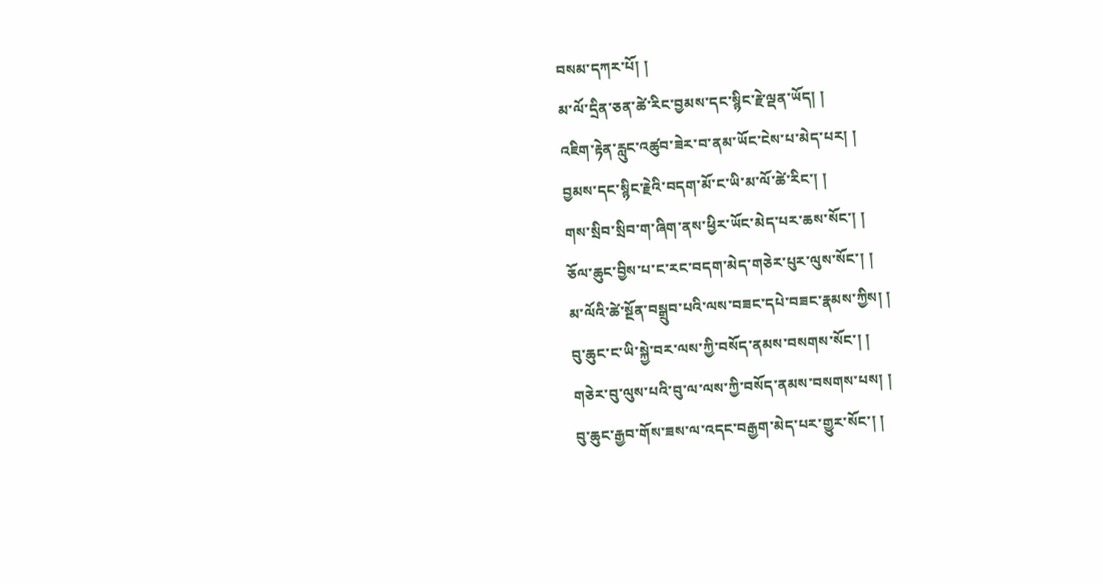བསམ་དཀར་པོ། །
མ་ལོ་དྲིན་ཅན་ཚེ་རིང་བྱམས་དང་སྙིང་རྗེ་ལྡན་ཡོད། །
འཇིག་རྟེན་རླུང་འཚུབ་ཟེར་བ་ནམ་ཡོང་ངེས་པ་མེད་པར། །
བྱམས་དང་སྙིང་རྗེའི་བདག་མོ་ང་ཡི་མ་ལོ་ཚེ་རིང་། །
གས་སྲིབ་སྲིབ་ག་ཞིག་ནས་ཕྱིར་ཡོང་མེད་པར་ཆས་སོང་། །
ཅོལ་ཆུང་བྱིས་པ་ང་རང་བདག་མེད་གཅེར་པུར་ལུས་སོང་། །
མ་ལོའི་ཚེ་སྔོན་བསྒྲུབ་པའི་ལས་བཟང་དཔེ་བཟང་རྣམས་ཀྱིས། །
བུ་ཆུང་ང་ཡི་སྐྱེ་བར་ལས་ཀྱི་བསོད་ནམས་བསགས་སོང་། །
གཅེར་བུ་ལུས་པའི་བུ་ལ་ལས་ཀྱི་བསོད་ནམས་བསགས་པས། །
བུ་ཆུང་རྒྱབ་གོས་ཟས་ལ་འདང་བརྒྱག་མེད་པར་གྱུར་སོང་། །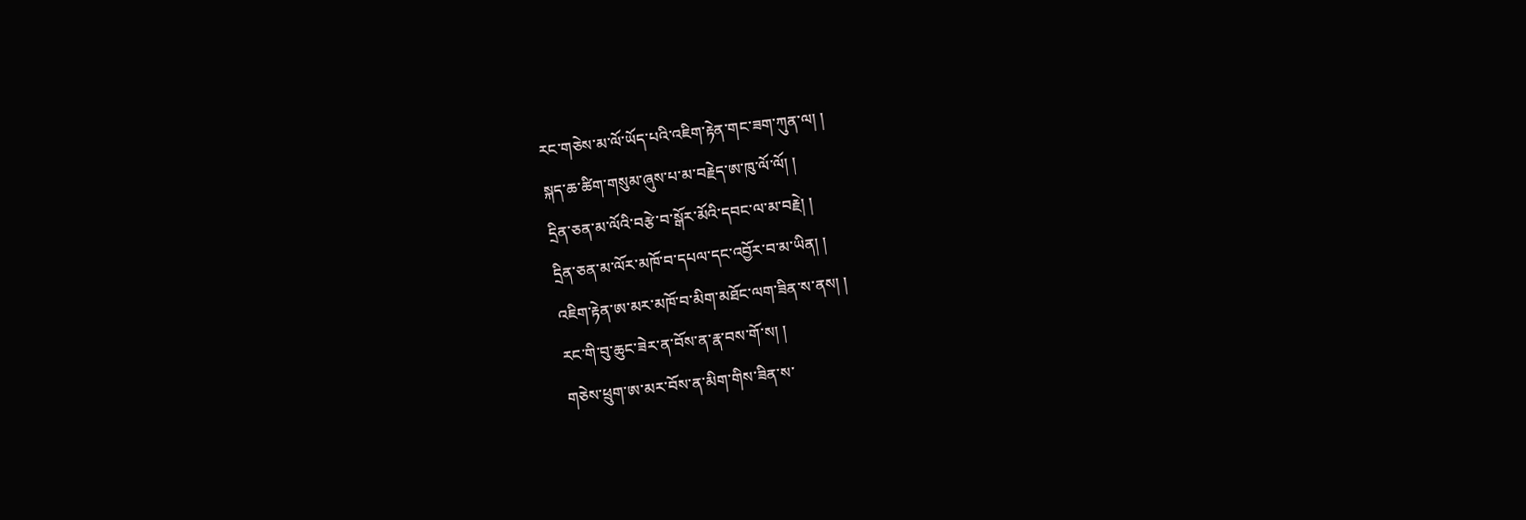རང་གཅེས་མ་ལོ་ཡོད་པའི་འཇིག་རྟེན་གང་ཟག་ཀུན་ལ། །
སྐད་ཆ་ཚིག་གསུམ་ཞུས་པ་མ་བརྗེད་ཨ་ཁུ་ལོ་ལོ། །
དྲིན་ཅན་མ་ལོའི་བརྩེ་བ་སྒོར་མོའི་དབང་ལ་མ་བརྗེ། །
དྲིན་ཅན་མ་ལོར་མཁོ་བ་དཔལ་དང་འབྱོར་བ་མ་ཡིན། །
འཇིག་རྟེན་ཨ་མར་མཁོ་བ་མིག་མཐོང་ལག་ཟིན་ས་ནས། །
རང་གི་བུ་ཆུང་ཟེར་ན་བོས་ན་རྣ་བས་གོ་ས། །
གཅེས་ཕྲུག་ཨ་མར་བོས་ན་མིག་གིས་ཟིན་ས་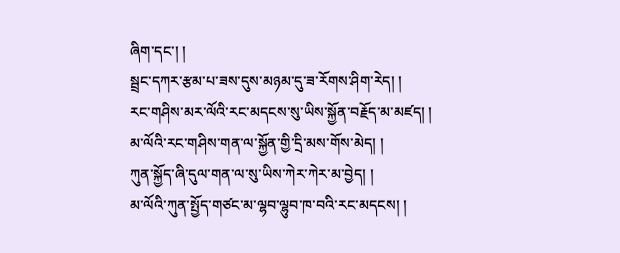ཞིག་དང་། །
སྦྲང་དཀར་རྩམ་པ་ཟས་དུས་མཉམ་དུ་ཟ་རོགས་ཤིག་རེད། །
རང་གཤིས་མར་ལོའི་རང་མདངས་སུ་ཡིས་སྐྱོན་བརྗོད་མ་མཛད། །
མ་ལོའི་རང་གཤིས་གན་ལ་སྐྱོན་གྱི་དྲི་མས་གོས་མེད། །
ཀུན་སྐྱོད་ཞི་དུལ་གན་ལ་སུ་ཡིས་ཀེར་ཀེར་མ་བྱེད། །
མ་ལོའི་ཀུན་སྤྱོད་གཙང་མ་ལྷབ་ལྷུབ་ཁ་བའི་རང་མདངས། །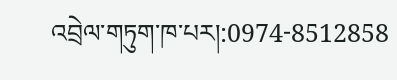འབྲེལ་གཏུག་ཁ་པར།:0974-8512858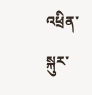འཕྲིན་སྐུར་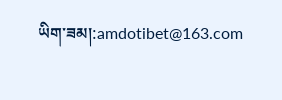ཡིག་ཟམ།:amdotibet@163.com